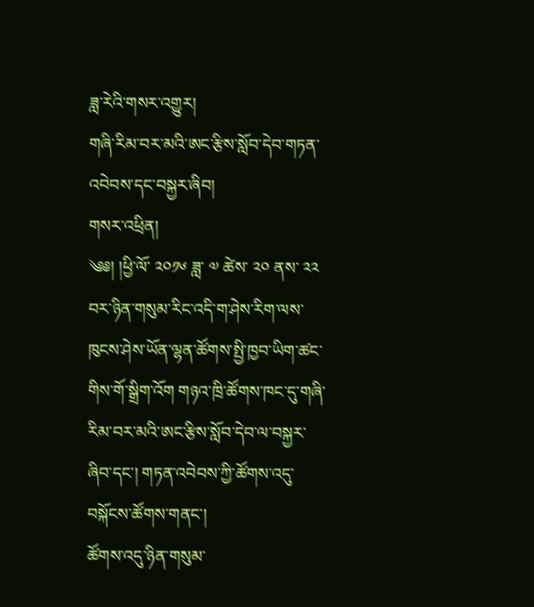ཟླ་རེའི་གསར་འགྱུར།
གཞི་རིམ་བར་མའི་ཨང་རྩིས་སློབ་དེབ་གཏན་འབེབས་དང་བསྐྱར་ཞིབ།
གསར་འཕྲིན།
༄༅། །ཕྱི་ལོ་ ༢༠༡༦ ཟླ་ ༧ ཚེས་ ༢༠ ནས་ ༢༢ བར་ཉིན་གསུམ་རིང་འདི་ག་ཤེས་རིག་ལས་ཁུངས་ཤེས་ཡོན་ལྷན་ཚོགས་སྤྱི་ཁྱབ་ཡིག་ཚང་གིས་གོ་སྒྲིག་འོག གཉའ་ཁྲི་ཚོགས་ཁང་དུ་གཞི་རིམ་བར་མའི་ཨང་རྩིས་སློབ་དེབ་ལ་བསྐྱར་ཞིབ་དང་། གཏན་འབེབས་ཀྱི་ཚོགས་འདུ་བསྐོངས་ཚོགས་གནང་།
ཚོགས་འདུ་ཉིན་གསུམ་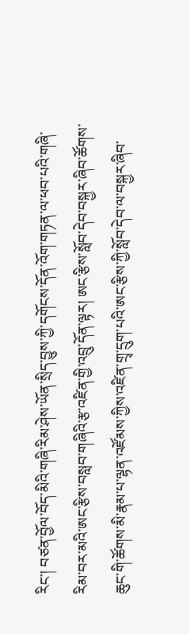རིང་། བཙན་བྱོལ་བོད་མིའི་གཞི་རིམ་ཤེས་ཡོན་སྲིད་བྱུས་ཀྱི་དགོངས་དོན་འོག་གཏན་ལ་ཕབ་པའི་གཞི་རིམ་བར་མའི་ཨང་རྩིས་བསླབ་གཞིའི་རྩ་འཛིན་གྱི་འབྲུ་དོན་ལྟར། ཨང་རྩིས་སློབ་དེབ་བསྐྱར་ཞིབ་ཚོགས་ཆུང་གི་ཚོགས་མི་རྣམ་པ་ལྷན་འཛོམས་ཀྱིས་འཛིན་གྲྭ་དྲུག་པའི་ཨང་རྩིས་ཀྱི་སློབ་དེབ་ལ་བསྐྱར་ཞིབ་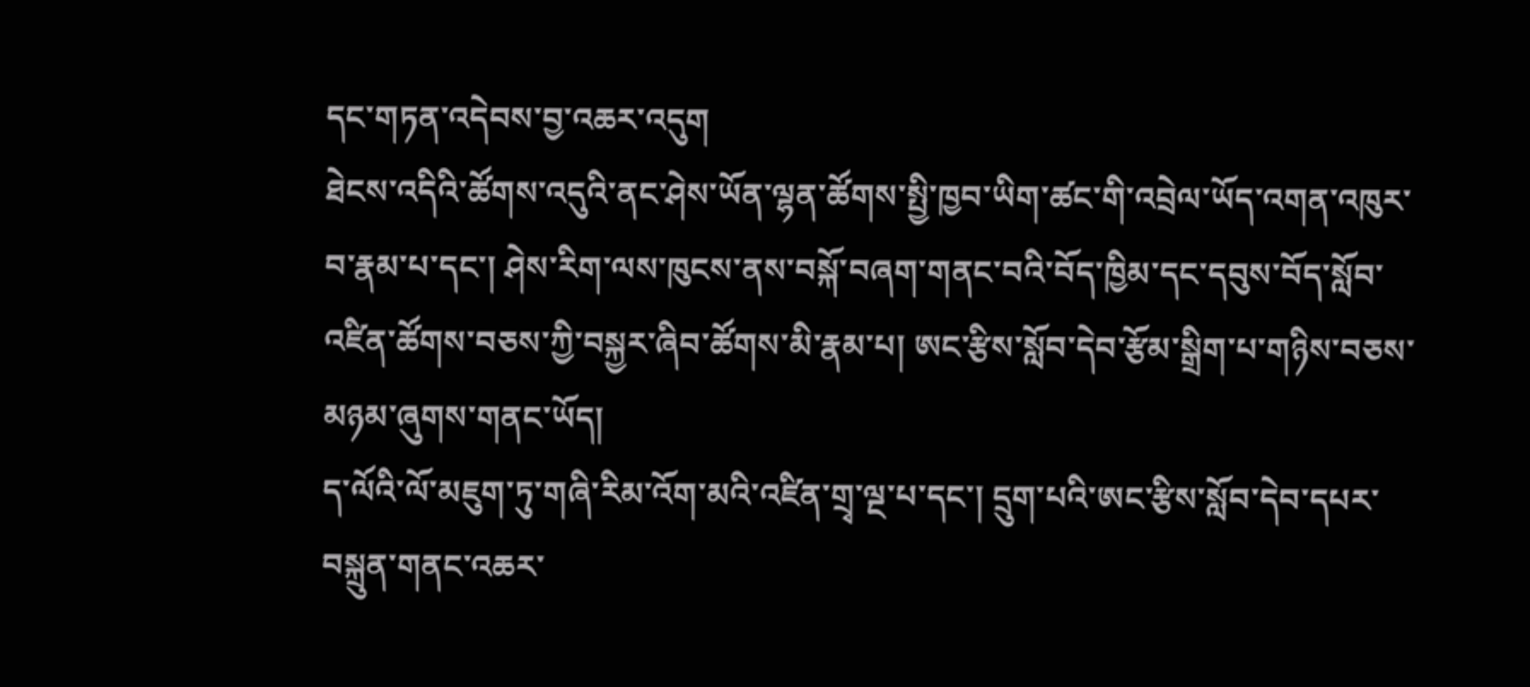དང་གཏན་འདེབས་བྱ་འཆར་འདུག
ཐེངས་འདིའི་ཚོགས་འདུའི་ནང་ཤེས་ཡོན་ལྷན་ཚོགས་སྤྱི་ཁྱབ་ཡིག་ཚང་གི་འབྲེལ་ཡོད་འགན་འཁུར་བ་རྣམ་པ་དང་། ཤེས་རིག་ལས་ཁུངས་ནས་བསྐོ་བཞག་གནང་བའི་བོད་ཁྱིམ་དང་དབུས་བོད་སློབ་འཛིན་ཚོགས་བཅས་ཀྱི་བསྐྱར་ཞིབ་ཚོགས་མི་རྣམ་པ། ཨང་རྩིས་སློབ་དེབ་རྩོམ་སྒྲིག་པ་གཉིས་བཅས་མཉམ་ཞུགས་གནང་ཡོད།
ད་ལོའི་ལོ་མཇུག་ཏུ་གཞི་རིམ་འོག་མའི་འཛིན་གྲྭ་ལྔ་པ་དང་། དྲུག་པའི་ཨང་རྩིས་སློབ་དེབ་དཔར་བསྐྲུན་གནང་འཆར་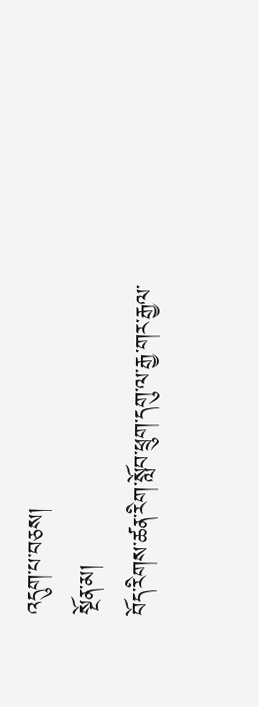འདུག་པ་བཅས།
སྔོན་མ།
བོད་རིགས་ཚན་རིག་སློབ་ཕྲུག་དགུ་ལ་རྒྱ་གར་རྒྱལ་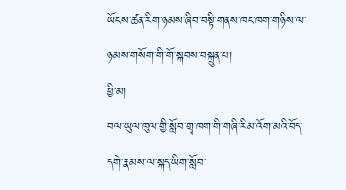ཡོངས་ཚན་རིག་ཉམས་ཞིབ་བསྟི་གནས་ཁང་ཁག་གཉིས་ལ་ཉམས་གསོག་གི་གོ་སྐབས་བསྐྲུན་པ།
ཕྱི་མ།
བལ་ཡུལ་ཁུལ་གྱི་སློབ་གྲྭ་ཁག་གི་གཞི་རིམ་འོག་མའི་བོད་དགེ་རྣམས་ལ་སྐད་ཡིག་སློབ་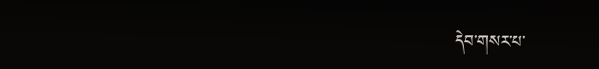དེབ་གསར་པ་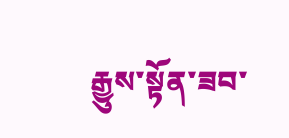རྒྱུས་སྟོན་ཟབ་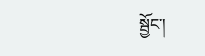སྦྱོང་།